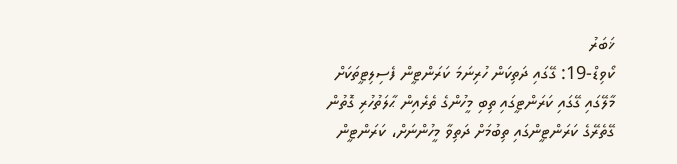ޚަބަރު
ކޯވިޑް-19: ގޭގައި ދަތިކަން ހުރިނަމަ ކަރަންޓީން ފެސިލިޓީތަކަށް
މާލޭގައި ގޭގައި ކަރަންޓީގައި ތިބި މީހުންގެ ތެރެއިން ޙާލަތުހުރި ގޮތުން ގޭތެރޭގެ ކަރަންޓީންގައި ތިބުމަށް ދަތިވާ މީހުންނަށް، ކަރަންޓީން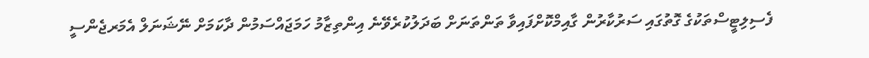ފެސިލިޓީސްތަކުގެ ގޮތުގައި ސަރުކާރުން ގާއިމްކޮށްފައިވާ ތަންތަނަށް ބަދަލުކުރެވޭނެ އިންތިޒާމު ހަމަޖައްސަމުން ދާކަމަށް ނޭޝަނަލް އެމަރޖެންސީ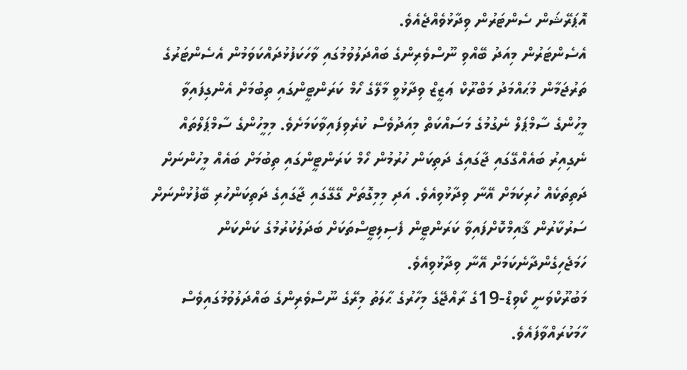އޮޕަރޭޝަން ސެންޓަރުން ވިދާޅުވެއްޖެއެވެ.
އެސެންޓަރުން މިއަދު ބޭއްވި ނޫސްވެރިންގެ ބައްދަލުވުމުގައި ވާހަކަފުޅުދައްކަވަމުން އެސެންޓަރުގެ ތަރުޖަމާން މުޙައްމަދު މަބްރޫކް ޢަޒީޒް ވިދާޅުވީ މާލޭގެ ހޯމް ކަރަންޓީންގައި ތިބުމަށް އެންގިފައިވާ މީހުންގެ ސާމްޕަލް ނެގުމުގެ މަސައްކަތް މިއަދުވެސް ކުރެވިފައިވާކަމަށެވެ. މިމީހުންގެ ސާމްޕަލްތައް ނެގިއިރު ބައެއްގޭގައި ޖާގައިގެ ދަތިކަން ހުރުމުން ހޯމް ކަރަންޓީންގައި ތިބުމަށް ބައެއް މީހުންނަށް ދަތިތަކެއް ހުރިކަމަށް އޭނާ ވިދާޅުވިއެވެ. އަދި މިމިގޮތަށް ގޭގޭގައި ޖާގައިގެ ދަތިކަންހުރި ބޭފުޅުންނަށް ސަރުކާރުން ޤާއިމްކޮށްފައިވާ ކަރަންޓީން ފެސިލިޓީސްތަކަށް ބަދަލުކުރުމުގެ ކަންކަން ހަމަޖެހިގެންދާނެކަމަށް އޭނާ ވިދާޅުވިއެވެ.
މަބުރޫކްވަނީ ކޯވިޑް-19ގެ ރާއްޖޭގެ މިހާރުގެ ޙާލަތު މިރޭގެ ނޫސްވެރިންގެ ބައްދަލުވުމުގައިވެސް ހާމަކުރައްވާފައެވެ.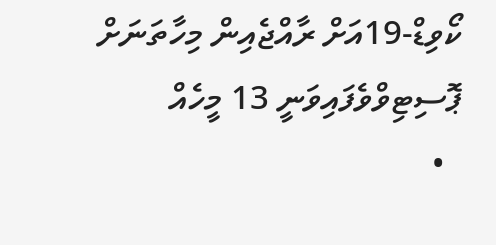ކޯވިޑް-19އަށް ރާއްޖެއިން މިހާތަނަށް ޕޮސިޓިވްވެފައިވަނީ 13 މީހެއް
  •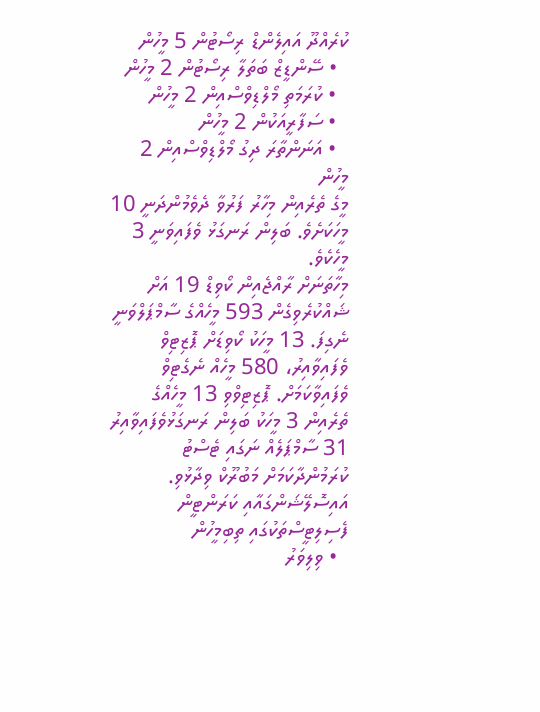ކުރެއްދޫ އައިލެންޑް ރިސޯޓުން 5 މީހުން
  • ސޭންޑީޒް ބަތަލާ ރިސޯޓުން 2 މީހުން
  • ކުރަމަތި މޯލްޑިވްސްއިން 2 މީހުން
  • ސަފާރީއަކުން 2 މީހުން
  • އަނަންތާރަ ދިގު މޯލްޑިވްސްއިން 2 މީހުން
މީގެ ތެރެއިން މިހާރު ފަރުވާ ދެވެމުންދަނީ 10 މީހަކަށެވެ. ބަލިން ރަނގަޅު ވެފައިވަނީ 3 މީހެކެވެ.
މިހާތަނަށް ރާއްޖެއިން ކޯވިޑް 19 އަށް ޝައްކުރެވިގެން 593 މީހެއްގެ ސާމްޕަލްވަނީ ނެގިފަ. 13 މީހަކު ކޯވިޑަށް ޕޮޒިޓިވް ވެފައިވާއިރު، 580 މީހެއް ނެގެޓިވް ވެފައިވާކަމަށް. ޕޮޒިޓިވްވި 13 މީހެއްގެ ތެރެއިން 3 މީހަކު ބަލިން ރަނގަޅުވެފައިވާއިރު 31 ސާމްޕަލެއް ނަގައި ޓެސްޓު ކުރަމުންދާކަމަށް މަބުރޫކް ވިދާޅުވި.
އައިސޮލޭޝަންގައާއި ކަރަންޓީން ފެސިލިޓީސްތަކުގައި ތިބިމީހުން
  • ވިލިވަރު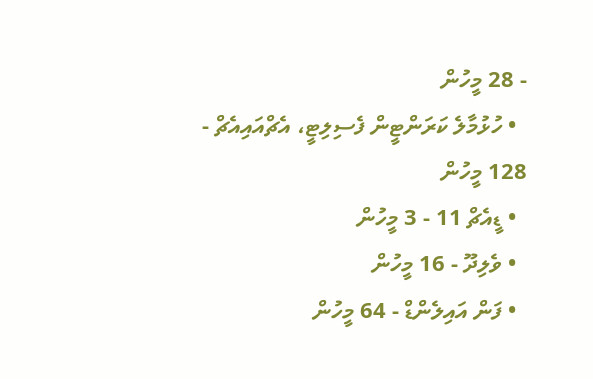- 28 މީހުން
  • ހުޅުމާލެ ކަރަންޓީން ފެސިލިޓީ، އެޗްއައިއެޗް - 128 މީހުން
  • ޑީއެޗް 11 - 3 މީހުން
  • ވެލިދޫ - 16 މީހުން
  • ފަން އައިލެންޑް - 64 މީހުން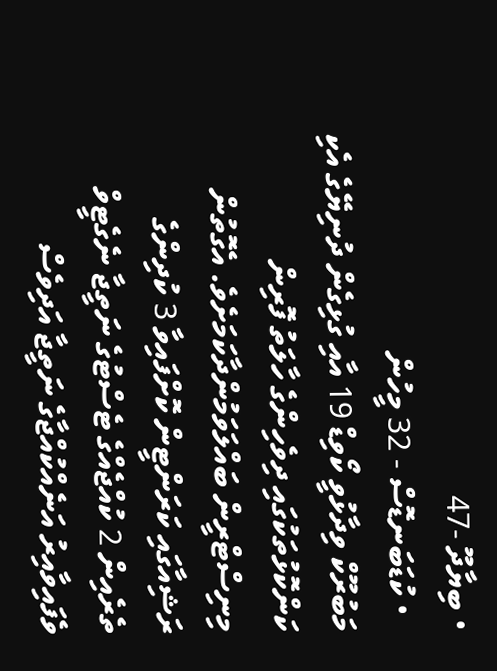• ބިޔާދޫ -47
  • ކުޑަބަނޑޮސް - 32 މީހުން
މަބުރޫކް ވިދާޅުވީ ކޯވިޑް 19 އާއި ގުޅިގެން ދުނިޔޭގެ އެކި ކަންކޮޅުތަކުގައި ދިވެހިންގެ ހާލަތު ފޮރިން މިނިސްޓްރީން ބައްލަވަމުންދާކަމަށެވެ. އެގޮތުން ރަޝިއާގައި ކަރަންޓީން ކޮށްފައިވާ 3 ކުދިންގެ ތެރެއިން 2 ކުއްޖެއްގެ ޓެސްޓުގެ ނަތީޖާ ނެގެޓީވް ވެފައިވާއިރު އަނެއްކުއްޖާގެ ނަތީޖާ އަދިވެސް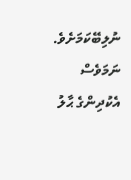ނުލިބޭކަމަށެވެ. ނަމަވެސް އެކުދިންގެ ޙާލު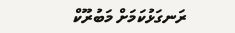ރަނގަޅުކަމަށް މަބުރޫކް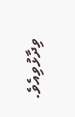ވިދާޅުވިއެވެ.